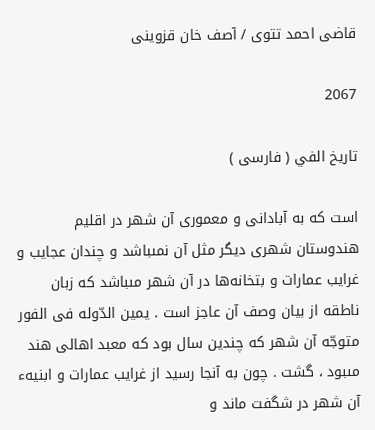قاضى احمد تتوى / آصف خان قزوينى

2067

تاريخ الفي ( فارسى )

است كه به آبادانى و معمورى آن شهر در اقليم هندوستان شهرى ديگر مثل آن نمىباشد و چندان عجايب و غرايب عمارات و بتخانه‌ها در آن شهر مىباشد كه زبان ناطقه از بيان وصف آن عاجز است . يمين الدّوله فى الفور متوجّه آن شهر كه چندين سال بود كه معبد اهالى هند مىبود ، گشت . چون به آنجا رسيد از غرايب عمارات و ابنيهء آن شهر در شگفت ماند و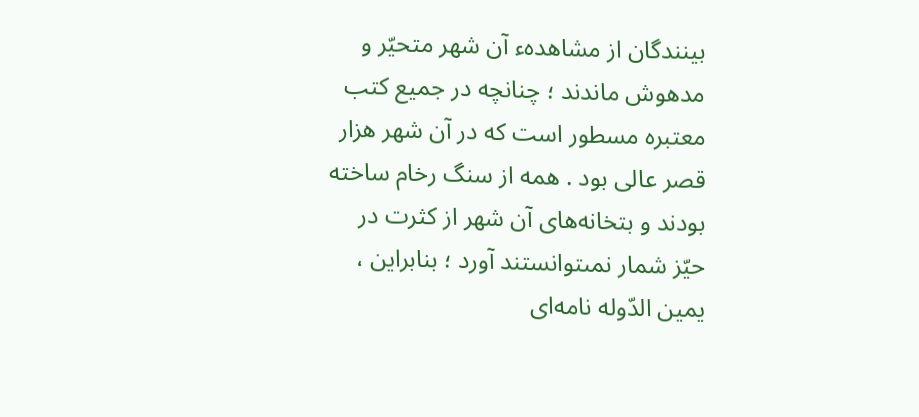بينندگان از مشاهدهء آن شهر متحيّر و مدهوش ماندند ؛ چنانچه در جميع كتب معتبره مسطور است كه در آن شهر هزار قصر عالى بود . همه از سنگ رخام ساخته بودند و بتخانه‌هاى آن شهر از كثرت در حيّز شمار نمىتوانستند آورد ؛ بنابراين ، يمين الدّوله نامه‌اى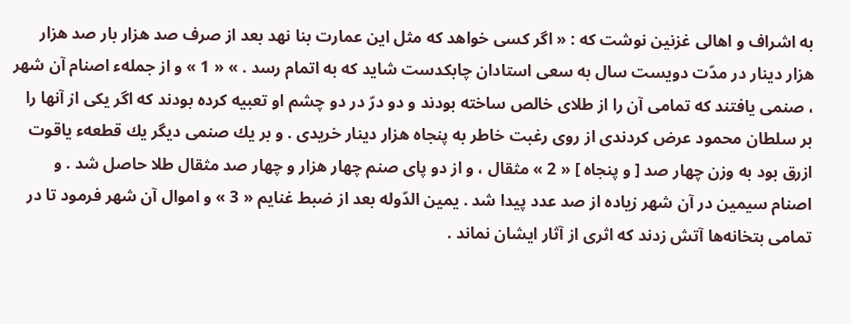به اشراف و اهالى غزنين نوشت كه : « اگر كسى خواهد كه مثل اين عمارت بنا نهد بعد از صرف صد هزار بار صد هزار هزار دينار در مدّت دويست سال به سعى استادان چابكدست شايد كه به اتمام رسد . » « 1 » و از جملهء اصنام آن شهر ، صنمى يافتند كه تمامى آن را از طلاى خالص ساخته بودند و دو درّ در دو چشم او تعبيه كرده بودند كه اگر يكى از آنها را بر سلطان محمود عرض كردندى از روى رغبت خاطر به پنجاه هزار دينار خريدى . و بر يك صنمى ديگر يك قطعهء ياقوت ازرق بود به وزن چهار صد [ و پنجاه ] « 2 » مثقال ، و از دو پاى صنم چهار هزار و چهار صد مثقال طلا حاصل شد . و اصنام سيمين در آن شهر زياده از صد عدد پيدا شد . يمين الدّوله بعد از ضبط غنايم « 3 » و اموال آن شهر فرمود تا در تمامى بتخانه‌ها آتش زدند كه اثرى از آثار ايشان نماند .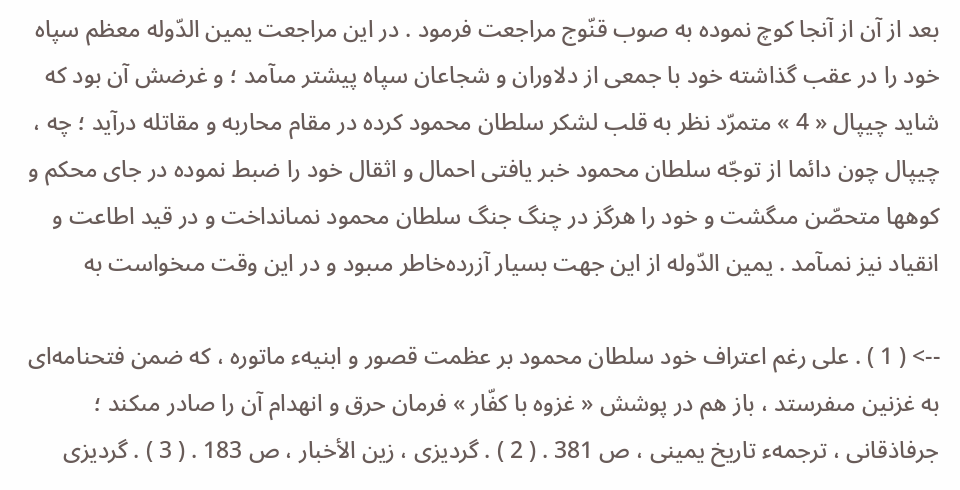بعد از آن از آنجا كوچ نموده به صوب قنّوج مراجعت فرمود . در اين مراجعت يمين الدّوله معظم سپاه خود را در عقب گذاشته خود با جمعى از دلاوران و شجاعان سپاه پيشتر مىآمد ؛ و غرضش آن بود كه شايد چيپال « 4 » متمرّد نظر به قلب لشكر سلطان محمود كرده در مقام محاربه و مقاتله درآيد ؛ چه ، چيپال چون دائما از توجّه سلطان محمود خبر يافتى احمال و اثقال خود را ضبط نموده در جاى محكم و كوهها متحصّن مىگشت و خود را هرگز در چنگ جنگ سلطان محمود نمىانداخت و در قيد اطاعت و انقياد نيز نمىآمد . يمين الدّوله از اين جهت بسيار آزرده‌خاطر مىبود و در اين وقت مىخواست به

--> ( 1 ) . على رغم اعتراف خود سلطان محمود بر عظمت قصور و ابنيهء ماتوره ، كه ضمن فتحنامه‌اى به غزنين مىفرستد ، باز هم در پوشش « غزوه با كفّار » فرمان حرق و انهدام آن را صادر مىكند ؛ جرفاذقانى ، ترجمهء تاريخ يمينى ، ص 381 . ( 2 ) . گرديزى ، زين الأخبار ، ص 183 . ( 3 ) . گرديزى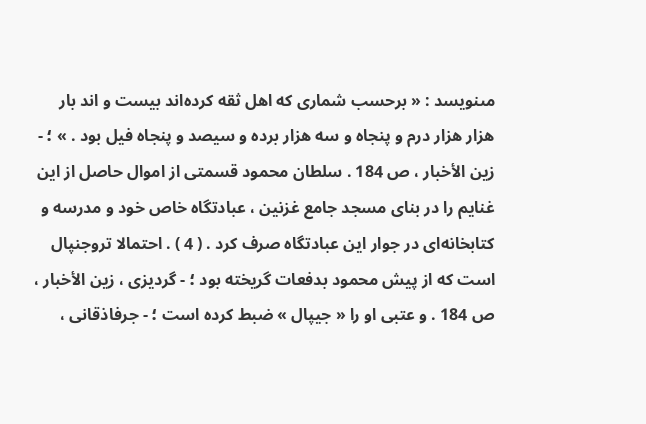مىنويسد : « برحسب شمارى كه اهل ثقه كرده‌اند بيست و اند بار هزار هزار درم و پنجاه و سه هزار برده و سيصد و پنجاه فيل بود . » ؛ - زين الأخبار ، ص 184 . سلطان محمود قسمتى از اموال حاصل از اين غنايم را در بناى مسجد جامع غزنين ، عبادتگاه خاص خود و مدرسه و كتابخانه‌اى در جوار اين عبادتگاه صرف كرد . ( 4 ) . احتمالا تروجنپال است كه از پيش محمود بدفعات گريخته بود ؛ - گرديزى ، زين الأخبار ، ص 184 . و عتبى او را « جيپال » ضبط كرده است ؛ - جرفاذقانى ،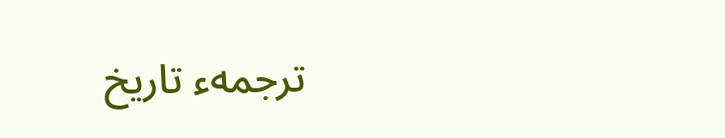ترجمهء تاريخ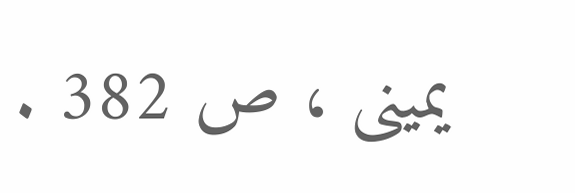يمينى ، ص 382 .